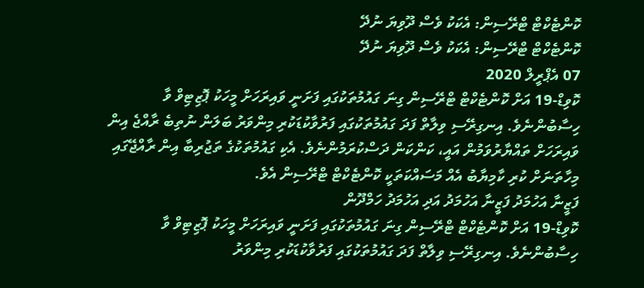ކޮންޓެކްޓް ޓްރޭސިން: އެކަކު ވެސް ދޫވިޔަ ނުދޭ
ކޮންޓެކްޓް ޓްރޭސިން: އެކަކު ވެސް ދޫވިޔަ ނުދޭ
07 އެޕްރީލް 2020
ކޮވިޑް-19 އަށް ކޮންޓެކްޓް ޓްރޭސިން ގިނަ ގައުމުތަކުގައި ފަށަނީ ވައިރަހަށް މީހަކު ޕޮޒިޓިވް ވާ ހިސާބުންނެވެ. އިނގިރޭސި ވިލާތް ފަދަ ގައުމުތަކުގައި ފަރުވާކުޑަކުރި މިންވަރު ބަލަން ނުތިބެ ރާއްޖެ އިން ވައިރަހަށް ތައްޔާރުވަމުން އައީ، ކަންކަން ދަސްކުރަމުންނެވެ. އެކި ގައުމުތަކުގެ ތަޖުރިބާ އިން ރާއްޖޭގައި މިހާތަނަށް ކުރި ކާމިޔާބު އެއް މަސައްކަތަކީ ކޮންޓެކްޓް ޓްރޭސިން އެވެ.
ފަޒީނާ އަހުމަދު ފަޒީނާ އަހުމަދު އަދި އަހުމަދު ހަމްދޫން
ކޮވިޑް-19 އަށް ކޮންޓެކްޓް ޓްރޭސިން ގިނަ ގައުމުތަކުގައި ފަށަނީ ވައިރަހަށް މީހަކު ޕޮޒިޓިވް ވާ ހިސާބުންނެވެ. އިނގިރޭސި ވިލާތް ފަދަ ގައުމުތަކުގައި ފަރުވާކުޑަކުރި މިންވަރު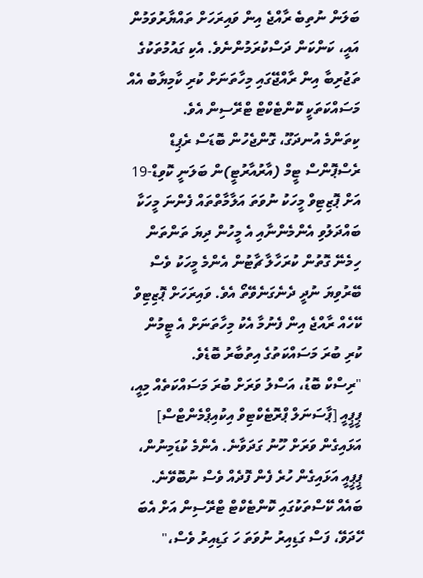ބަލަން ނުތިބެ ރާއްޖެ އިން ވައިރަހަށް ތައްޔާރުވަމުން އައީ، ކަންކަން ދަސްކުރަމުންނެވެ. އެކި ގައުމުތަކުގެ ތަޖުރިބާ އިން ރާއްޖޭގައި މިހާތަނަށް ކުރި ކާމިޔާބު އެއް މަސައްކަތަކީ ކޮންޓެކްޓް ޓްރޭސިން އެވެ.
ކިތަންމެ އުނދަގޫ، ގޮންޖެހުން ބޮޑަސް ރެޕިޑް ރެސްޕޮންސް ޓީމް (އާރުއާރުޓީ)ން ބަލަނީ ކޮވިޑް-19 އަށް ޕޮޒިޓިވް މީހަކު ނުވަތަ އަލާމާތްތައް ފެންނަ މީހަކާ ބައްދަލުވި އެންމެންނާއި އެ މީހުން ދިޔަ ތަންތަން ހިމެނޭ ގޮތުން ކުރަހާލާ ޗާޓުން އެންމެ މީހަކު ވެސް ބޭރުވިޔަ ނުދީ ދެނެގަނެވޭތޯ އެވެ. ވައިރަހަށް ޕޮޒިޓިވް ކޭހެއް ރާއްޖެ އިން ފެނުމާ އެކު މިހާތަނަށް އެ ޓީމުން ކުރި ބުރަ މަސައްކަތުގެ އިތުބާރު ބޮޑެވެ.
"ރިސްކް ބޮޑު، އަސްލު ވަރަށް ބުރަ މަސައްކަތެއް މިއީ، ޕީޕީއީ [ޕާސަނަލް ޕްރޮޓެކްޓިވް އިކުއިޕްމެންޓްސް] އަޅައިގެން ވަރަށް ހޫނު ގަދަވާނެ. އެންމެ ކުޑަމިނުން، ޕީޕީއީ އަޅައިގެން ހުރެ ފެން ފޮދެއް ވެސް ނުބޮވޭނެ. ބައެއް ކޭސްތަކުގައި ކޮންޓެކްޓް ޓްރޭސިން އަށް އެބަ ހޭދަވޭ، ފަސް ގަޑިއިރު ނުވަތަ ހަ ގަޑިއިރު ވެސް،"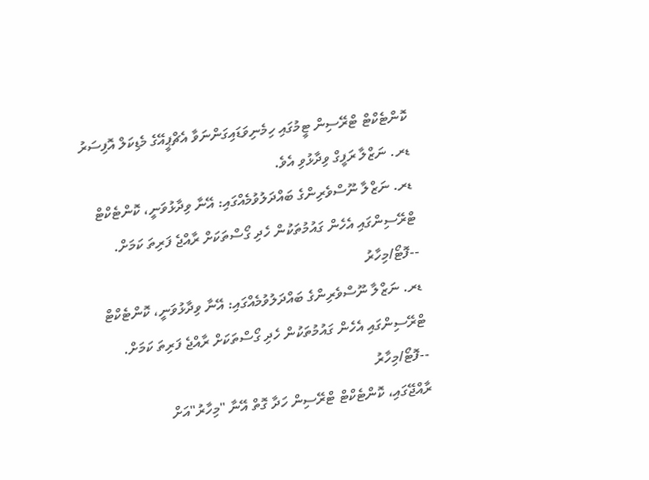ކޮންޓެކްޓް ޓްރޭސިން ޓީމުގައި ހިމެނިވަޑައިގަންނަވާ އެޗްޕީއޭގެ މެޑިކަލް އޮފިސަރު ޑރ. ނަޒްލާ ރަފީގް ވިދާޅުވި އެވެ.
ޑރ. ނަޒްލާ ނޫސްވެރިންގެ ބައްދަލުވުމެއްގައި: އޭނާ ވިދާޅުވަނީ، ކޮންޓެކްޓް ޓްރޭސިންގައި އެހެން ގައުމުތަކުން ހެދި ގޯސްތަކަށް ރާއްޖެ ފަރިތަ ކަމަށް. --ފޮޓޯ/މިހާރު
ޑރ. ނަޒްލާ ނޫސްވެރިންގެ ބައްދަލުވުމެއްގައި: އޭނާ ވިދާޅުވަނީ، ކޮންޓެކްޓް ޓްރޭސިންގައި އެހެން ގައުމުތަކުން ހެދި ގޯސްތަކަށް ރާއްޖެ ފަރިތަ ކަމަށް. --ފޮޓޯ/މިހާރު
ރާއްޖޭގައި، ކޮންޓެކްޓް ޓްރޭސިން ހަދާ ގޮތް އޭނާ "މިހާރު"އަށް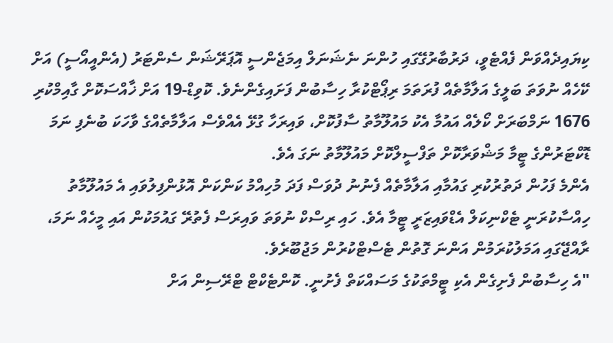ކިޔައިދެއްވަން ފެއްޓެވީ، ދަރުބާރުގޭގައި ހުންނަ ނެޝަނަލް އިމަޖެންސީ އޮޕަރޭޝަން ސެންޓަރު (އެންއީއޯސީ) އަށް ކޭހެއް ނުވަތަ ބަލީގެ އަލާމާތެއް ފުރަތަމަ ރިޕޯޓްކުރާ ހިސާބުން ފަށައިގެންނެވެ. ކޮވިޑް-19 އަށް ޚާއްސަކޮށް ގާއިމްކުރި 1676 ނަމްބަރަށް ކޯލެއް އައުމާ އެކު މައުލޫމާތު ސާފުކޮށް، ވައިރަހާ ގުޅޭ އެއްވެސް އަލާމާތެއްގެ ވާހަކަ ބުނެފި ނަމަ ޑޮކްޓަރުންގެ ޓީމާ މަޝްވަރާކޮށް ތަފްސީލްކޮށް މައުލޫމާތު ނަގަ އެވެ.
އެންމެ ފަހުން ދަތުރުކުރި ގައުމާއި އަލާމާތެއް ފެނުނު ދުވަސް ފަދަ މުހިއްމު ކަންކަން އޮޅުންފިލުވައި އެ މައުލޫމާތު ހިއްސާކުރަނީ ޓެކްނިކަލް އެޑްވައިޒަރީ ޓީމާ އެވެ. ހައި ރިސްކް ނުވަތަ ވައިރަސް ފެތުރޭ ގައުމަކުން އައި މީހެއް ނަމަ، ރާއްޖޭގައި އަމަލުކުރަމުން އަންނަ ގޮތުން ޓެސްޓްކުރުން މަޖުބޫރެވެ.
"އެ ހިސާބުން ފެށިގެން އެކި ޓީމްތަކުގެ މަސައްކަތް ފެށުނީ. ކޮންޓެކްޓް ޓްރޭސިން އަށް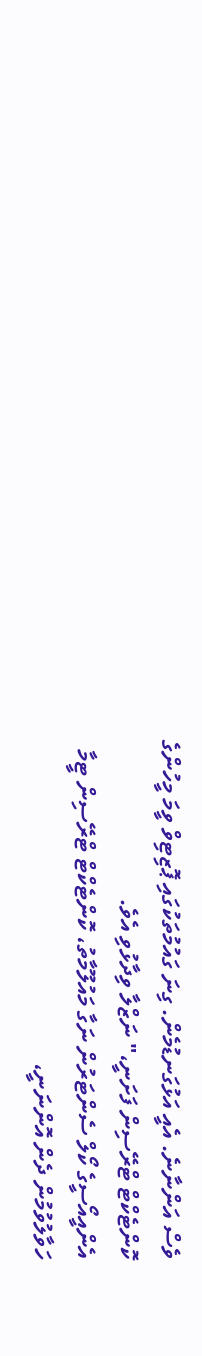ވެސް އަންނާނެ. އެއީ އަޅުގަނޑުމެން. ގިނަ ގައުމުތަކުގައި ޕޮޒިޓިވް ވީމަ މީހުންގެ ކޮންޓެކްޓް ޓްރޭސިން ފަށަނީ،" ނަޒްލާ ވިދާޅުވި އެވެ.
އެންއީއޯސީގެ ކޯލް ސެންޓަރުން ނަގާ މައުލޫމާތު، ކޮންޓެކްޓް ޓްރޭސިން ޓީމާ ހަވާލުވުމުން ދެން އޮންނަނީ،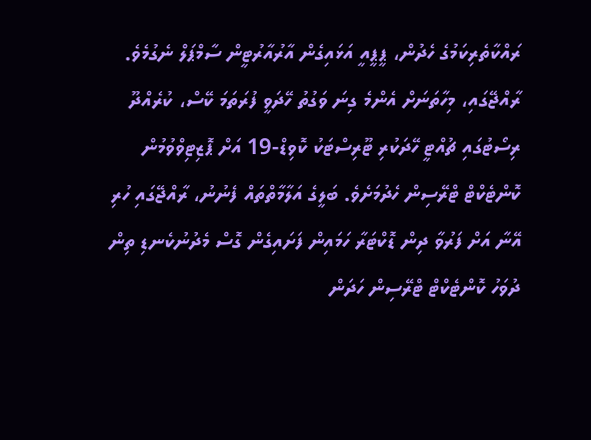ރައްކާތެރިކަމުގެ ހެދުން، ޕީޕީއީ އަޅައިގެން އާރުއާރުޓީން ސާމްޕަލް ނެގުމެވެ.
ރާއްޖޭގައި، މިހާތަނަށް އެންމެ ގިނަ ވަގުތު ހޭދަވީ ފުރަތަމަ ކޭސް، ކުރެއްދޫ ރިސޯޓުގައި ޗުއްޓީ ހޭދަކުރި ޓޫރިސްޓަކު ކޮވިޑް-19 އަށް ޕޮޒިޓިވްވުމުން ކޮންޓެކްޓް ޓްރޭސިން ހެދުމަށެވެ. ބަލީގެ އަލާމާތްތައް ފެނުނު، ރާއްޖޭގައި ހުރި އޭނާ އަށް ފަރުވާ ދިން ޑޮކްޓަރާ ހަމައިން ފަށައިގެން ގޮސް މެދުނުކެނޑި ތިން ދުވަހު ކޮންޓެކްޓް ޓްރޭސިން ހަދަން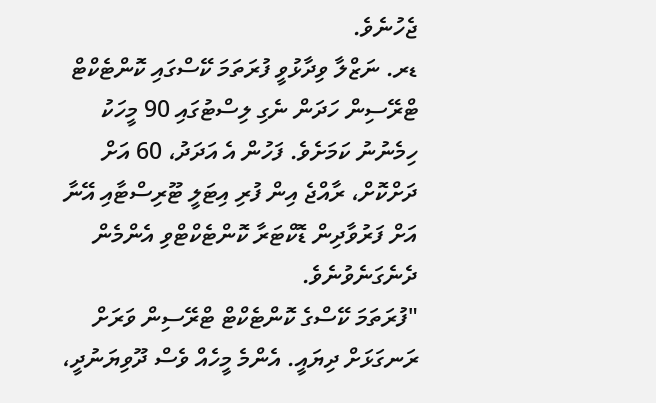ޖެހުނެވެ.
ޑރ. ނަޒްލާ ވިދާޅުވީ ފުރަތަމަ ކޭސްގައި ކޮންޓެކްޓް ޓްރޭސިން ހަދަން ނެގި ލިސްޓުގައި 90 މީހަކު ހިމެނުނު ކަމަށެވެ. ފަހުން އެ އަދަދު، 60 އަށް ދަށްކޮށް، ރާއްޖެ އިން ފުރި އިޓަލީ ޓޫރިސްޓާއި އޭނާ އަށް ފަރުވާދިން ޑޮކްޓަރާ ކޮންޓެކްޓްވި އެންމެން ދެނެގަނެވުނެވެ.
"ފުރަތަމަ ކޭސްގެ ކޮންޓެކްޓް ޓްރޭސިން ވަރަށް ރަނގަޅަށް ދިޔައީ. އެންމެ މީހެއް ވެސް ދޫވިޔަނުދީ،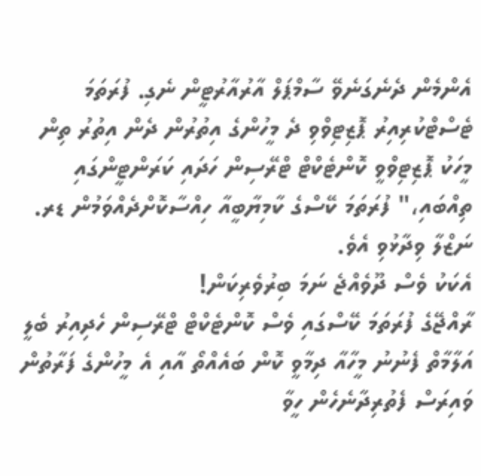އެންމެން ދެނެގަނެވޭ ސާމްޕަލް އާރުއާރުޓީން ނެގި. ފުރަތަމަ ޓެސްޓްކުރިއިރު ޕޮޒިޓިވްވި ދެ މީހުންގެ އިތުރުން ދެން އިތުރު ތިން މީހަކު ޕޮޒިޓިވްވީ ކޮންޓެކްޓް ޓްރޭސިން ހަދައި ކަރަންޓީންގައި ތިއްބައި،" ފުރަތަމަ ކޭސްގެ ކާމިޔާބީއާ ހިއްސާކޮށްދެއްވަމުން ޑރ. ނަޒްލާ ވިދާޅުވި އެވެ.
އެކަކު ވެސް ދޫވެއްޖެ ނަމަ ބިރުވެރިކަން!
ރާއްޖޭގެ ފުރަތަމަ ކޭސްގައި ވެސް ކޮންޓެކްޓް ޓްރޭސިން ހެދިއިރު ބެލީ އަލާމާތް ފެނުނު މީހާއާ ދިމާވީ ކޮން ބައެއްތޯ އާއި އެ މީހުންގެ ފަރާތުން ވައިރަސް ފެތުރިދާނެހެން ހީވާ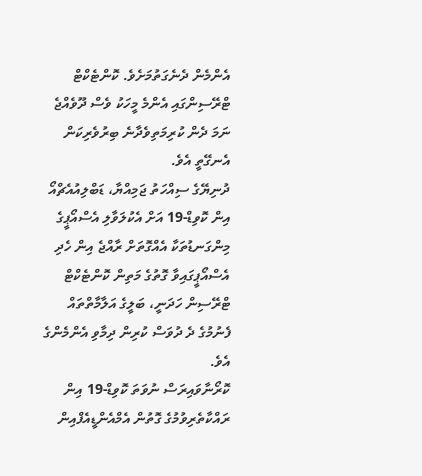އެންމެން ދެނެގަތުމަށެވެ. ކޮންޓެކްޓް ޓްރޭސިންގައި އެންމެ މީހަކު ވެސް ދޫވެއްޖެ ނަމަ ދެން ކުރިމަތިވެދާނެ ބިރުވެރިކަން އެނގޭތީ އެވެ.
ދުނިޔޭގެ ސިއްހަތު ޖަމިއްޔާ، ޑަބްލިއުއެޗްއޯ އިން ކޮވިޑް-19 އަށް އެކުލަވާލި އެސްއޯޕީގެ މިންގަނޑުތަކާ އެއްގޮތަށް ރާއްޖެ އިން ހެދި އެސްއޯޕީގައިވާ ގޮތުގެ މަތިން ކޮންޓެކްޓް ޓްރޭސިން ހަދަނީ، ބަލީގެ އަލާމާތްތައް ފެނުމުގެ ދެ ދުވަސް ކުރިން ދިމާވި އެންމެންގެ އެވެ.
ކޮރޯނާވައިރަސް ނުވަތަ ކޮވިޑް-19 އިން ރައްކާތެރިވުމުގެ ގޮތުން އެމްއެންޑީއެފްއިން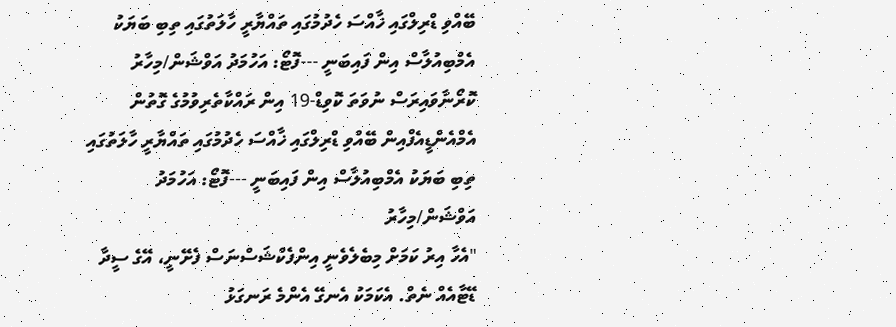ބޭއްވި ޑްރިލްގައި ޚާއްސަ ހެދުމުގައި ތައްޔާރީ ހާލަތުގައި ތިބި ބަޔަކު އެމްބިއުލާސް އިން ފައިބަނީ ---ފޮޓޯ: އަހުމަދު އަވްޝަން/މިހާރު
ކޮރޯނާވައިރަސް ނުވަތަ ކޮވިޑް-19 އިން ރައްކާތެރިވުމުގެ ގޮތުން އެމްއެންޑީއެފްއިން ބޭއްވި ޑްރިލްގައި ޚާއްސަ ހެދުމުގައި ތައްޔާރީ ހާލަތުގައި ތިބި ބަޔަކު އެމްބިއުލާސް އިން ފައިބަނީ ---ފޮޓޯ: އަހުމަދު އަވްޝަން/މިހާރު
"އެހާ އިރު ކަމަށް މިބެލެވެނީ އިންފެކްޝަސްނަސް ފެށޭނީ، އޭގެ ސީދާ ޑޭޓާއެއް ނެތް. އެކަމަކު އެނގޭ އެންމެ ރަނގަޅު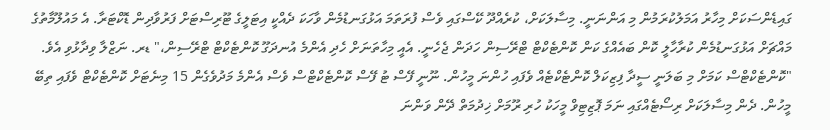ގައިޑެންސަކަށް މިހާރު އަމަލުކުރަމުން މި އަންނަނީ. މިސާލަކަށް، ކުރެއްދޫ ކޭސްގައި ވެސް ފުރަތަމަ އަޅުގަނޑުމެން ވާހަކަ ދެއްކީ އިޓަލީގެ ޓޫރިސްޓަށް ފަރުވާދިން ޑޮކްޓަރާ. އެ މައުލޫމާތުގެ މައްޗަށް އަޅުގަނޑުމެން ކުރާހާލީ ކޮން ބައެއްގެ ކަން ކޮންޓެކްޓް ޓްރޭސިން ހަދަން ޖެހެނީ. އެއީ މިހާތަނަށް ހެދި އެންމެ އުނދަގޫ ކޮންޓެކްޓް ޓްރޭސިން،" ޑރ. ނަޒްލާ ވިދާޅުވި އެވެ.
"ކޮންޓެކްޓްސް ކަމަށް މި ބަލަނީ ސީދާ ފިޒިކަލް ކޮންޓެކްޓެއް ވެފައި ހުންނަ މީހުން. ނޫނީ ފޭސް ޓު ފޭސް ކޮންޓެކްޓްސް ވެސް އެންމެ މަދުވެގެން 15 މިނެޓަށް ކޮންޓެކްޓް ވެފައި ތިބޭ މީހުން. ދެން މިސާލަކަށް ރިސޯޓެއްގައި ނަމަ ޕޮޒިޓިވް މީހަކު ހުރި ރޫމަށް ޚިދުމަތް ދޭން ވަންނަ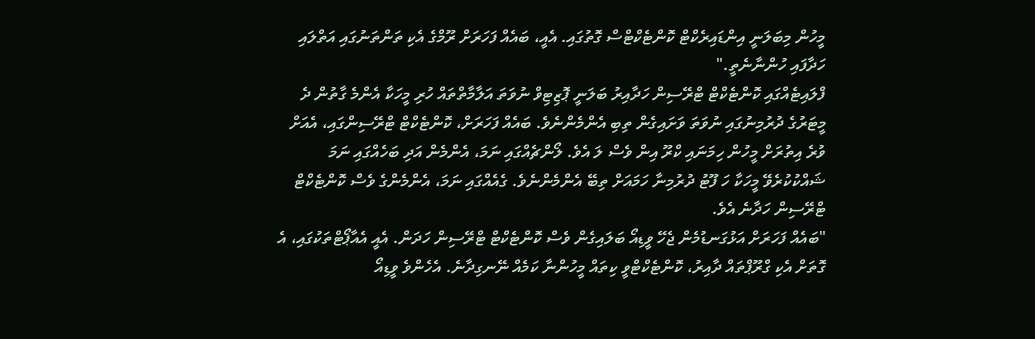މީހުން މިބަލަނީ އިންޑައިރެކްޓް ކޮންޓެކްޓްސް ގޮތުގައި. އެއީ، ބައެއް ފަހަރަށް ރޫމްގެ އެކި ތަންތަނުގައި އަތްލައި ހަދާފައި ހުންނާނެތީ."
ފްލައިޓެއްގައި ކޮންޓެކްޓް ޓްރޭސިން ހަދާއިރު ބަލަނީ ޕޮޒިޓިވް ނުވަތަ އަލާމާތްތައް ހުރި މީހަކާ އެންމެ ގާތުން ދެ މީޓަރުގެ ދުރުމިނުގައި ނުވަތަ ވަށައިގެން ތިބި އެންމެންނެވެ. ބައެއް ފަހަރަށް، ކޮންޓެކްޓް ޓްރޭސިންގައި، އެއަށް ވުރެ އިތުރަށް މީހުން ހިމަނައި ކްރޫ އިން ވެސް ލަ އެވެ. ލޯންޗެއްގައި ނަމަ، އެންމެން އަދި ބަހެއްގައި ނަމަ ޝައްކުކުރެވޭ މީހަކާ ހަ ފޫޓު ދުރުމިނާ ހަމައަށް ތިބޭ އެންމެންނެވެ. ގެއެއްގައި ނަމަ، އެންމެންގެ ވެސް ކޮންޓެކްޓް ޓްރޭސިން ހަދާނެ އެވެ.
"ބައެއް ފަހަރަށް އަޅުގަނޑުމެން ޖެހޭ ވީޑިއޯ ބަލައިގެން ވެސް ކޮންޓެކްޓް ޓްރޭސިން ހަދަން. އެއީ އެއާޕޯޓްތަކުގައި، އެ ގޮތަށް އެކި ގްރޫޕްތައް ދާއިރު، ކޮންޓެކްޓްވީ ކިތައް މީހުންނާ ކަމެއް ނޭނގިދާނެ. އެހެންވެ ވީޑިއޯ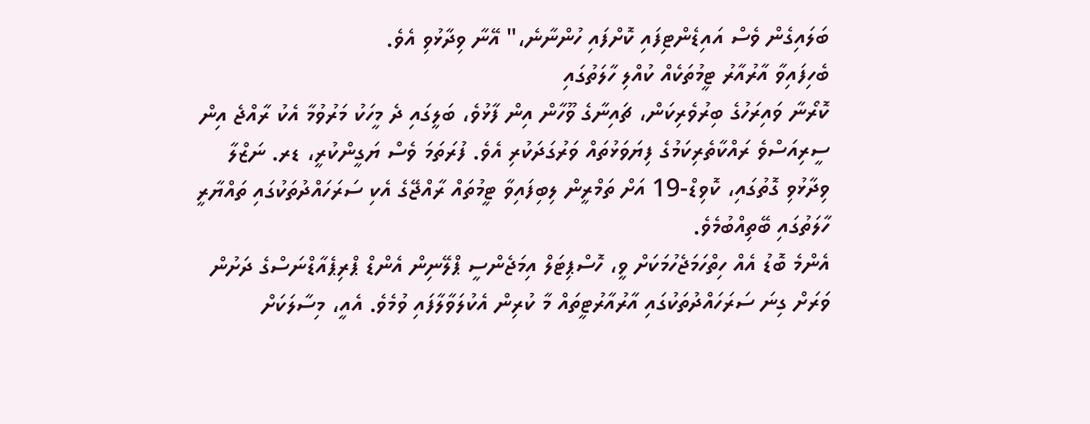ބަލައިގެން ވެސް އައިޑެންޓިފައި ކޮށްފައި ހުންނާނެ،" އޭނާ ވިދާޅުވި އެވެ.
ބެހިފައިވާ އާރުއާރު ޓީމުތަކެއް ކުއްލި ހާލަތުގައި
ކޮރޯނާ ވައިރަހުގެ ބިރުވެރިކަން، ޗައިނާގެ ވޫހާން އިން ފާޅުވެ، ބަލީގައި ދެ މީހަކު މަރުވުމާ އެކު ރާއްޖެ އިން ސީރިއަސްވެ ރައްކާތެރިކަމުގެ ފިޔަވަޅުތައް ވަރުގަދަކުރި އެވެ. ފުރަތަމަ ވެސް ޔަގީންކުރީ، ޑރ. ނަޒްލާ ވިދާޅުވި ގޮތުގައި، ކޮވިޑް-19 އަށް ތަމްރީން ލިބިފައިވާ ޓީމުތައް ރާއްޖޭގެ އެކި ސަރަހައްދުތަކުގައި ތައްޔާރީ ހާލަތުގައި ބޭތިއްބުމެވެ.
އެންމެ ބޮޑު އެއް ހިތްހަމަޖެހުމަކަށް ވީ، ހޮސްޕިޓަލް އިމަޖެންސީ ޕްލޭނިން އެންޑް ޕްރިޕެއާޑްނަސްގެ ދަށުން ވަރަށް ގިނަ ސަރަހައްދުތަކުގައި އާރުއާރުޓީތައް މާ ކުރިން އެކުލަވާލާފައި ވުމެވެ. އެއީ، މިސާލަކަށް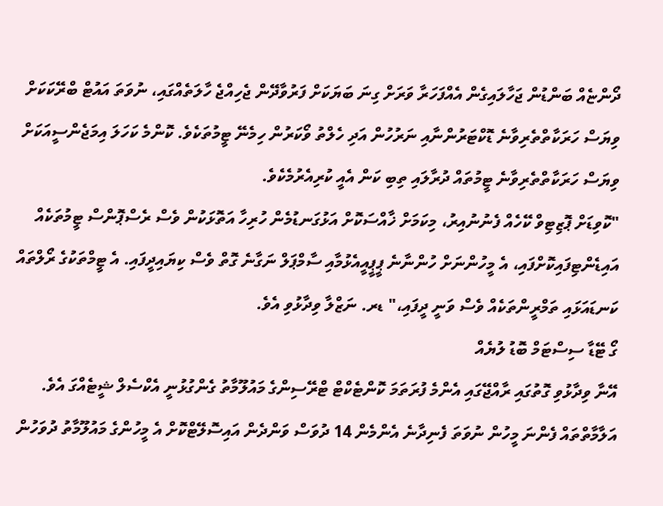ދޯންޏެއް ބަންޑުން ޖަހާލައިގެން އެއްފަހަރާ ވަރަށް ގިނަ ބަޔަކަށް ފަރުވާދޭން ޖެހިއްޖެ ހާލަތެއްގައި، ނުވަތަ އައުޓް ބްރޭކަކަށް ވިޔަސް ހަރަކާތްތެރިވާނެ ޑޮކްޓަރުންނާއި ނަރުހުން އަދި ހެލްތު ވޯކަރުން ހިމެނޭ ޓީމުތަކެވެ. ކޮންމެ ކަހަލަ އިމަޖެންސީއަކަށް ވިޔަސް ހަރަކާތްތެރިވާނެ ޓީމުތައް ދުރާލައި ތިބި ކަން އެއީ ކުރިއެރުމެކެވެ.
"ކޮވިޑަށް ޕޮޒިޓިވް ކޭހެއް ފެނުނުއިރު، މިކަމަށް ޚާއްސަކޮށް އަޅުގަނޑުމެން ހުރިހާ އަތޮޅަކުން ވެސް ރެސްޕޮންސް ޓީމުތަކެއް އައިޑެންޓިފައިކޮށްފައި، އެ މީހުންނަށް ހުންނާނެ ޕީޕީއީއެޅުމާއި ސާމްޕަލް ނަގާނެ ގޮތް ވެސް ކިޔައިދީފައި. އެ ޓީމްތަކުގެ ރޯލްތައް ކަނޑައަޅައި ތަމްރީންތަކެއް ވެސް ވަނީ ދީފައި،" ޑރ. ނަޒްލާ ވިދާޅުވި އެވެ.
ގޯ ޓޭޑާ ސިސްޓަމް ބޮޑު ލުޔެއް
އޭނާ ވިދާޅުވި ގޮތުގައި ރާއްޖޭގައި އެންމެ ފުރަތަމަ ކޮންޓެކްޓް ޓްރޭސިންގެ މައުލޫމާތު ގެންގުޅުނީ އެކްސެލް ޝީޓެއްގަ އެވެ. އަލާމާތްތައް ފެންނަ މީހުން ނުވަތަ ފެނިދާނެ އެންމެން 14 ދުވަސް ވަންދެން އައިސޮލޭޓްކޮށް އެ މީހުންގެ މައުލޫމާތު ދުވަހުން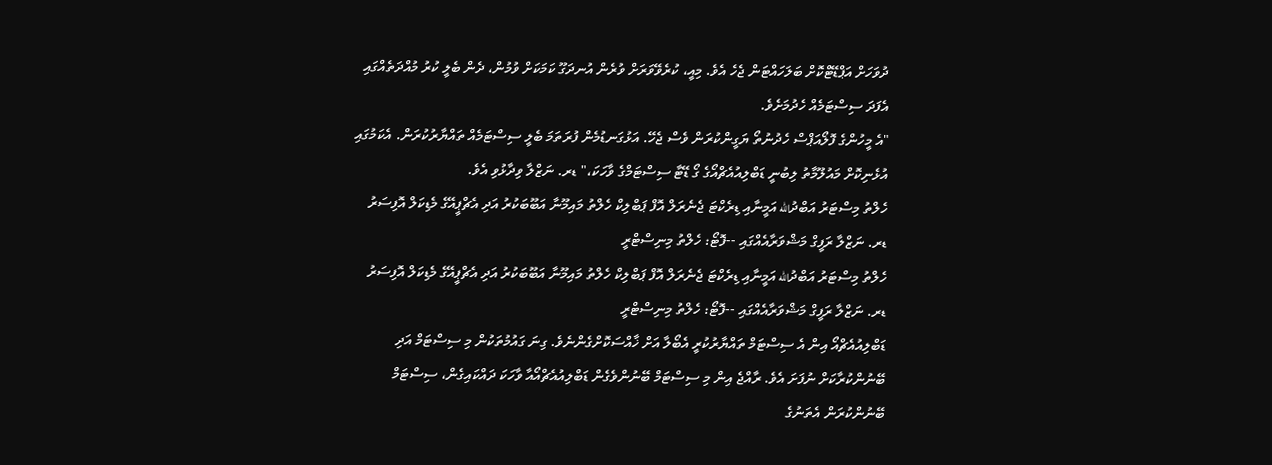ދުވަހަށް އަޕްޑޭޓްކޮށް ބަލަހައްޓަން ޖެހެ އެވެ. މިއީ، ކުރެވޭވަރަށް ވުރެން އުނދަގޫ ކަމަކަށް ވުމުން، ދެން ބެލީ ކުރު މުއްދަތެއްގައި އެފަދަ ސިސްޓަމެއް ހެދުމަށެވެ.
"އެ މީހުންގެ ފޮލޯއަޕްސް ހެދުނުތޯ ޔަގީންކުރަން ވެސް ޖެހޭ. އަޅުގަނޑުމެން ފުރަތަމަ ބެލީ ސިސްޓަމެއް ތައްޔާރުކުރަން. އެކަމުގައި އުޅެނިކޮށް މައުލޫމާތު ލިބުނީ ޑަބްލިއުއެޗްއޯގެ ގޯ ޑޭޓާ ސިސްޓަމްގެ ވާހަކަ،" ޑރ. ނަޒްލާ ވިދާޅުވި އެވެ.
ހެލްތު މިސްޓަރު އަބްދުالله އަމީނާއި ޑިރެކްޓަ ޖެނެރަލް އޮފް ޕަބްލިކް ހެލްތު މައިމޫނާ އަބޫބަކުރު އަދި އެޗްޕީއޭގެ މެޑިކަލް އޮފިސަރު ޑރ. ނަޒްލާ ރަފީގް މަޝްވަރާއެއްގައި --ފޮޓޯ: ހެލްތު މިނިސްޓްރީ
ހެލްތު މިސްޓަރު އަބްދުالله އަމީނާއި ޑިރެކްޓަ ޖެނެރަލް އޮފް ޕަބްލިކް ހެލްތު މައިމޫނާ އަބޫބަކުރު އަދި އެޗްޕީއޭގެ މެޑިކަލް އޮފިސަރު ޑރ. ނަޒްލާ ރަފީގް މަޝްވަރާއެއްގައި --ފޮޓޯ: ހެލްތު މިނިސްޓްރީ
ޑަބްލިއުއެޗްއޯ އިން އެ ސިސްޓަމް ތައްޔާރުކުރީ އެބޯލާ އަށް ޚާއްސަކޮށްގެންނެވެ. ގިނަ ގައުމުތަކުން މި ސިސްޓަމް އަދި ބޭނުންކުރާކަށް ނުފަށަ އެވެ. ރާއްޖެ އިން މި ސިސްޓަމް ބޭނުންވެގެން ޑަބްލިއުއެޗްއޯއާ ވާހަކަ ދައްކައިގެން، ސިސްޓަމް ބޭނުންކުރަން އެތަނުގެ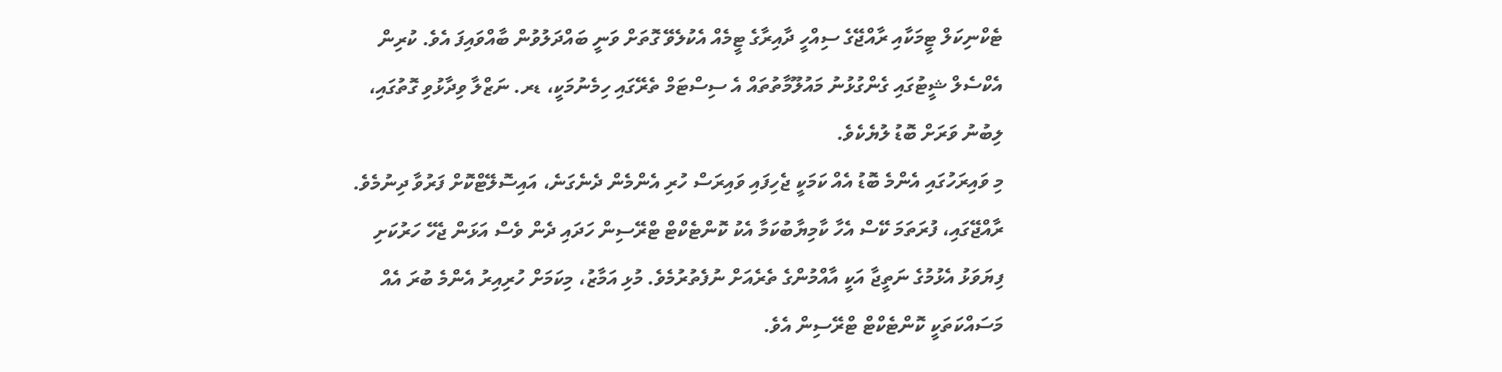ޓެކްނިކަލް ޓީމަކާއި ރާއްޖޭގެ ސިއްހީ ދާއިރާގެ ޓީމެއް އެކުލެވޭ ގޮތަށް ވަނީ ބައްދަލުވުން ބާއްވައިފަ އެވެ. ކުރިން އެކްސެލް ޝީޓުގައި ގެންގުޅުނު މައުލޫމާތުތައް އެ ސިސްޓަމް ތެރޭގައި ހިމެނުމަކީ، ޑރ. ނަޒްލާ ވިދާޅުވި ގޮތުގައި، ލިބުނު ވަރަށް ބޮޑު ލުޔެކެވެ.
މި ވައިރަހުގައި އެންމެ ބޮޑު އެއް ކަމަކީ ޖެހިފައި ވައިރަސް ހުރި އެންމެން ދެނެގަނެ، އައިސޮލޭޓްކޮށް ފަރުވާ ދިނުމެވެ. ރާއްޖޭގައި، ފުރަތަމަ ކޭސް އެހާ ކާމިޔާބުކަމާ އެކު ކޮންޓެކްޓް ޓްރޭސިން ހަދައި ދެން ވެސް އަޅަން ޖެހޭ ހަރުކަށި ފިޔަވަޅު އެޅުމުގެ ނަތީޖާ އަކީ އާއްމުންގެ ތެރެއަށް ނުފެތުރުމެވެ. މުޅި އަމާޒު، މިކަމަށް ހުރިއިރު އެންމެ ބުރަ އެއް މަސައްކަތަކީ ކޮންޓެކްޓް ޓްރޭސިން އެވެ.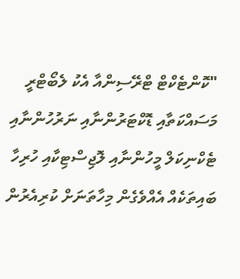"ކޮންޓެކްޓް ޓްރޭސިންއާ އެކު ލެބޯޓްރީ މަސައްކަތާއި ޑޮކްޓަރުންނާއި ނަރުހުންނާއި ޓެކްނިކަލް މީހުންނާއި ލޮޖިސްޓިކާއި ހުރިހާ ބައިތަކެއް އެއްވެގެން މިހާތަނަށް ކުރިއެރުން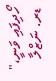ހޯދިފައި ވަނީ،" ޑރ. ނަޒްލާ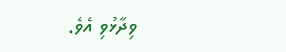ވިދާޅުވި އެވެ.